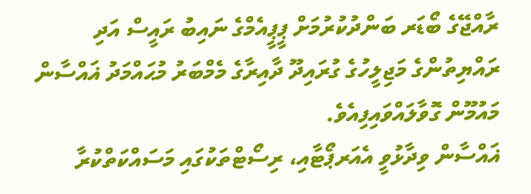ރާއްޖޭގެ ބޯޑަރ ބަންދުކުރުމަށް ޕީޕީއެމްގެ ނައިބު ރައީސް އަދި ރައްޔިތުންގެ މަޖިލީހުގެ ގުރައިދޫ ދާއިރާގެ މެމްބަރު މުޙައްމަދު ޣައްސާން މައުމޫން ގޮވާލައްވައިފިއެވެ.
ޣައްސާން ވިދާޅުވީ އެއަރޕޯޓާއި، ރިސޯޓްތަކުގައި މަސައްކަތްކުރާ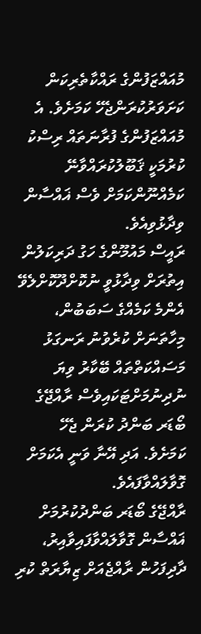މުއައްޒަފުންގެ ރައްކާތެރިކަން ކަށަވަރުކުރަންޖެހޭ ކަމަށެވެ. އެ މުއައްޒަފުންގެ ފުރާނަތައް ރިސްކު ކުރުމަކީ ޤަބޫލުކުރައްވާނޭ ކަމެއްނޫންކަމަށް ވެސް ޣައްސާން ވިދާޅުވިއެވެ.
ރައީސް މައުމޫންގެ ހަގު ދަރިކަލުން އިތުރަށް ވިދާޅުވީ ނުކޮށްދޫކޮށްލެވޭ އެންމެ ކަމެއްގެ ސަބަބުން، މިހާތަނަށް ކުރެވުނު ރަނގަޅު މަސައްކަތްތައް ބޭކާރު ވިޔަ ނުދިނުމަށްޓަކައިވެސް ރާއްޖޭގެ ބޯޑަރ ބަންދު ކުރަން ޖެހޭ ކަމަށެވެ. އަދި އޭނާ ވަނީ އެކަމަށް ގޮވާލައްވާފައެވެ.
ރާއްޖޭގެ ބޯޑަރ ބަންދުކުރުމަށް ޣައްސާން ގޮވާލައްވާފައިވާއިރު، ދާދިފަހުން ރާއްޖެއަށް ޒިޔާރަތް ކުރި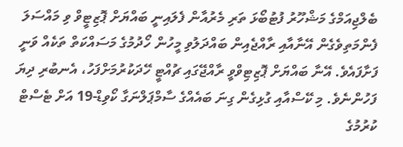ބެލްޖިއަމްގެ މަޝްހޫރު ފުޓުބޯޅަ ތަރި މެރުއާން ފެލައިނީ ބައްޔަށް ޕޮޒިޓީވް ވި މައްސަލަ ފެންމަތިވެގެން އޭނާއާއި ރާއްޖެއިން ބައްދަލުވި މީހުން ހޯދުމުގެ މަސައްކަތް ތަކެއް ވަނީ ފަށާފައެވެ. އޭނާ ބައްޔަށް ޕޮޒިޓިވްވީ ރާއްޖޭގައި ޗުއްޓީ ހޭދަކުރުމަށްފަހު، އެނބުރި ދިޔަ ފަހުންނެވެ. މި ކޭސްއާއި ގުޅިގެން ގިނަ ބައެއްގެ ސާމްޕަލްނަގާ ކޯވިޑް-19 އަށް ޓެސްޓް ކުރުމުގެ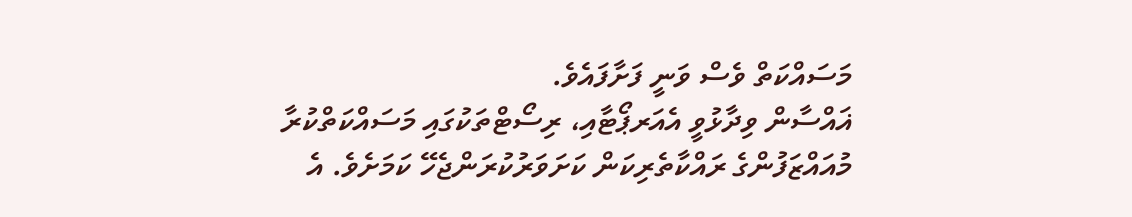މަސައްކަތް ވެސް ވަނީ ފަށާފައެވެ.
ޣައްސާން ވިދާޅުވީ އެއަރޕޯޓާއި، ރިސޯޓްތަކުގައި މަސައްކަތްކުރާ މުއައްޒަފުންގެ ރައްކާތެރިކަން ކަށަވަރުކުރަންޖެހޭ ކަމަށެވެ. އެ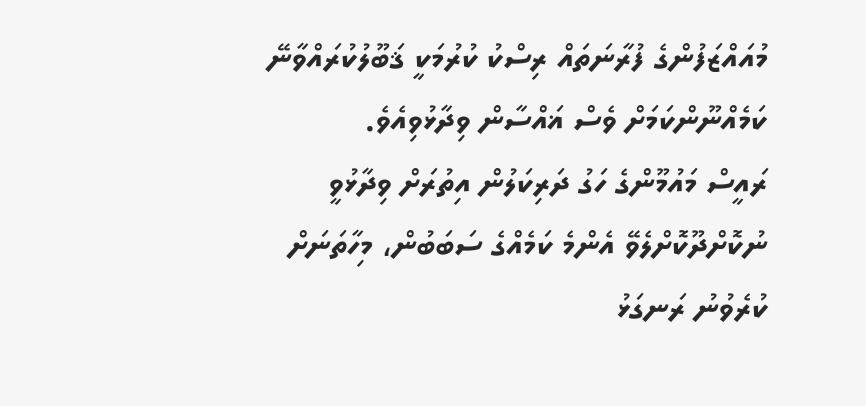މުއައްޒަފުންގެ ފުރާނަތައް ރިސްކު ކުރުމަކީ ޤަބޫލުކުރައްވާނޭ ކަމެއްނޫންކަމަށް ވެސް ޣައްސާން ވިދާޅުވިއެވެ.
ރައީސް މައުމޫންގެ ހަގު ދަރިކަލުން އިތުރަށް ވިދާޅުވީ ނުކޮށްދޫކޮށްލެވޭ އެންމެ ކަމެއްގެ ސަބަބުން، މިހާތަނަށް ކުރެވުނު ރަނގަޅު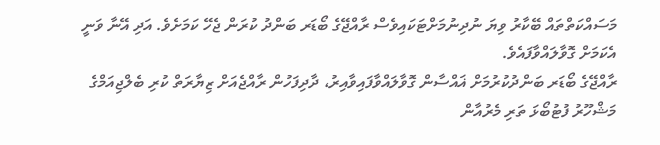މަސައްކަތްތައް ބޭކާރު ވިޔަ ނުދިނުމަށްޓަކައިވެސް ރާއްޖޭގެ ބޯޑަރ ބަންދު ކުރަން ޖެހޭ ކަމަށެވެ. އަދި އޭނާ ވަނީ އެކަމަށް ގޮވާލައްވާފައެވެ.
ރާއްޖޭގެ ބޯޑަރ ބަންދުކުރުމަށް ޣައްސާން ގޮވާލައްވާފައިވާއިރު، ދާދިފަހުން ރާއްޖެއަށް ޒިޔާރަތް ކުރި ބެލްޖިއަމްގެ މަޝްހޫރު ފުޓުބޯޅަ ތަރި މެރުއާން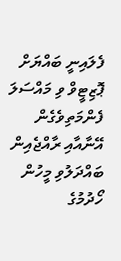ފެލައިނީ ބައްޔަށް ޕޮޒިޓީވް ވި މައްސަލަ ފެންމަތިވެގެން އޭނާއާއި ރާއްޖެއިން ބައްދަލުވި މީހުން ހޯދުމުގެ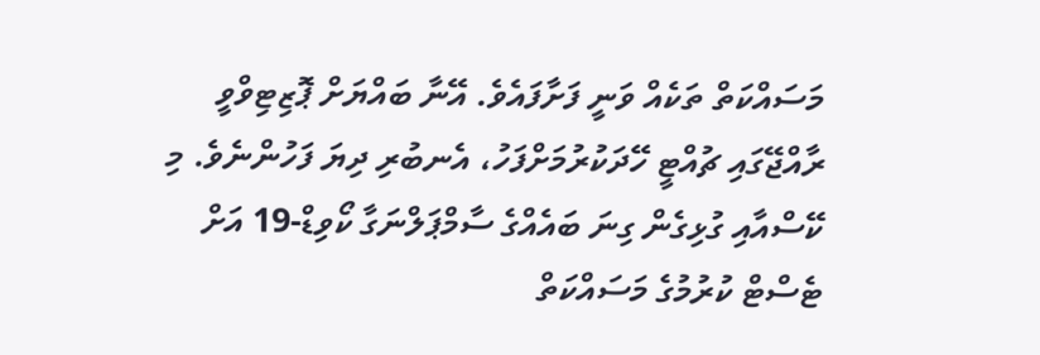މަސައްކަތް ތަކެއް ވަނީ ފަށާފައެވެ. އޭނާ ބައްޔަށް ޕޮޒިޓިވްވީ ރާއްޖޭގައި ޗުއްޓީ ހޭދަކުރުމަށްފަހު، އެނބުރި ދިޔަ ފަހުންނެވެ. މި ކޭސްއާއި ގުޅިގެން ގިނަ ބައެއްގެ ސާމްޕަލްނަގާ ކޯވިޑް-19 އަށް ޓެސްޓް ކުރުމުގެ މަސައްކަތް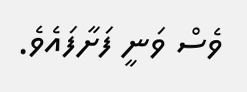ވެސް ވަނީ ފަށާފައެވެ.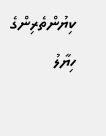ކިޔުންތެރިންގެ ހިޔާލު